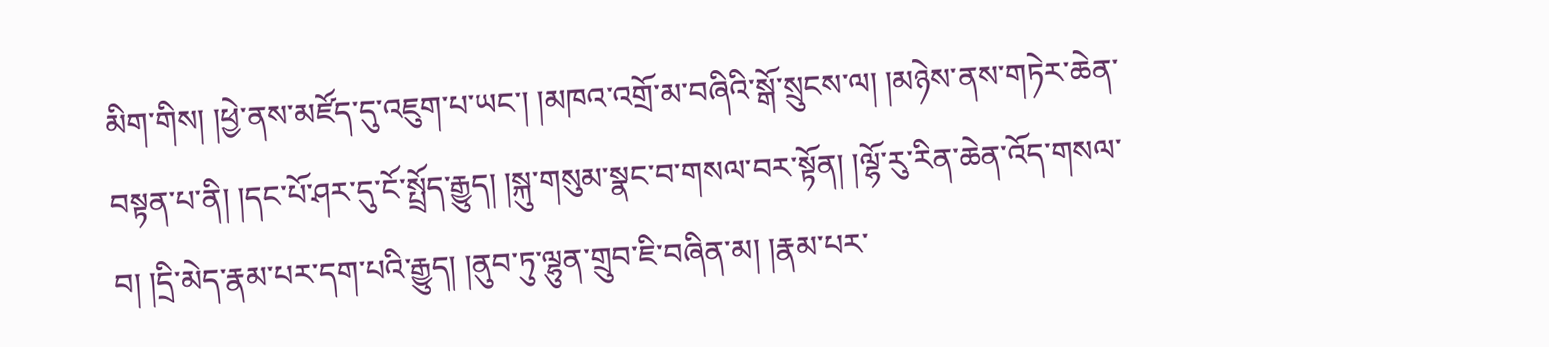མིག་གིས། །ཕྱེ་ནས་མཛོད་དུ་འཇུག་པ་ཡང་། །མཁའ་འགྲོ་མ་བཞིའི་སྒོ་སྲུངས་ལ། །མཉེས་ནས་གཏེར་ཆེན་བསྟན་པ་ནི། །དང་པོ་ཤར་དུ་ངོ་སྤྲོད་རྒྱུད། །སྐུ་གསུམ་སྣང་བ་གསལ་བར་སྟོན། །ལྷོ་རུ་རིན་ཆེན་འོད་གསལ་བ། །དྲི་མེད་རྣམ་པར་དག་པའི་རྒྱུད། །ནུབ་ཏུ་ལྷུན་གྲུབ་ཇི་བཞིན་མ། །རྣམ་པར་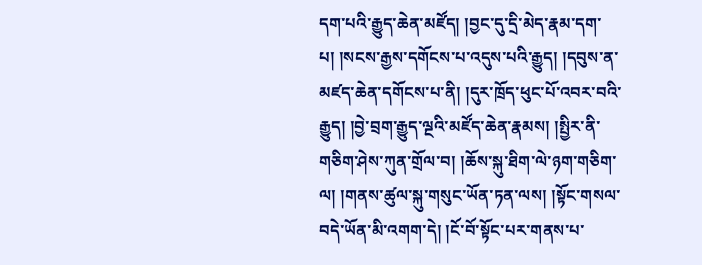དག་པའི་རྒྱུད་ཆེན་མཛོད། །བྱང་དུ་དྲི་མེད་རྣམ་དག་པ། །སངས་རྒྱས་དགོངས་པ་འདུས་པའི་རྒྱུད། །དབུས་ན་མཛད་ཆེན་དགོངས་པ་ནི། །དུར་ཁྲོད་ཕུང་པོ་འབར་བའི་རྒྱུད། །བྱེ་བྲག་རྒྱུད་ལྔའི་མཛོད་ཆེན་རྣམས། །སྤྱིར་ནི་གཅིག་ཤེས་ཀུན་གྲོལ་བ། །ཆོས་སྐུ་ཐིག་ལེ་ཉག་གཅིག་ལ། །གནས་ཚུལ་སྐུ་གསུང་ཡོན་ཏན་ལས། །སྟོང་གསལ་བདེ་ཡོན་མི་འགག་དེ། །ངོ་བོ་སྟོང་པར་གནས་པ་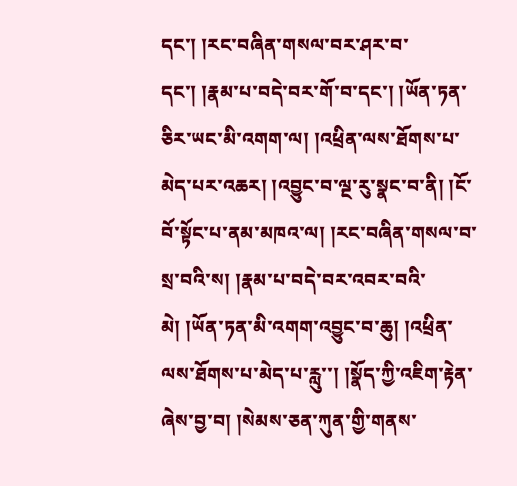དང་། །རང་བཞིན་གསལ་བར་ཤར་བ་དང་། །རྣམ་པ་བདེ་བར་གོ་བ་དང་། །ཡོན་ཏན་ཅིར་ཡང་མི་འགག་ལ། །འཕྲིན་ལས་ཐོགས་པ་མེད་པར་འཆར། །འབྱུང་བ་ལྔ་རུ་སྣང་བ་ནི། །ངོ་བོ་སྟོང་པ་ནམ་མཁའ་ལ། །རང་བཞིན་གསལ་བ་སྲ་བའི་ས། །རྣམ་པ་བདེ་བར་འབར་བའི་མེ། །ཡོན་ཏན་མི་འགག་འབྱུང་བ་ཆུ། །འཕྲིན་ལས་ཐོགས་པ་མེད་པ་རླུ་་། །སྣོད་ཀྱི་འཇིག་རྟེན་ཞེས་བྱ་བ། །སེམས་ཅན་ཀུན་གྱི་གནས་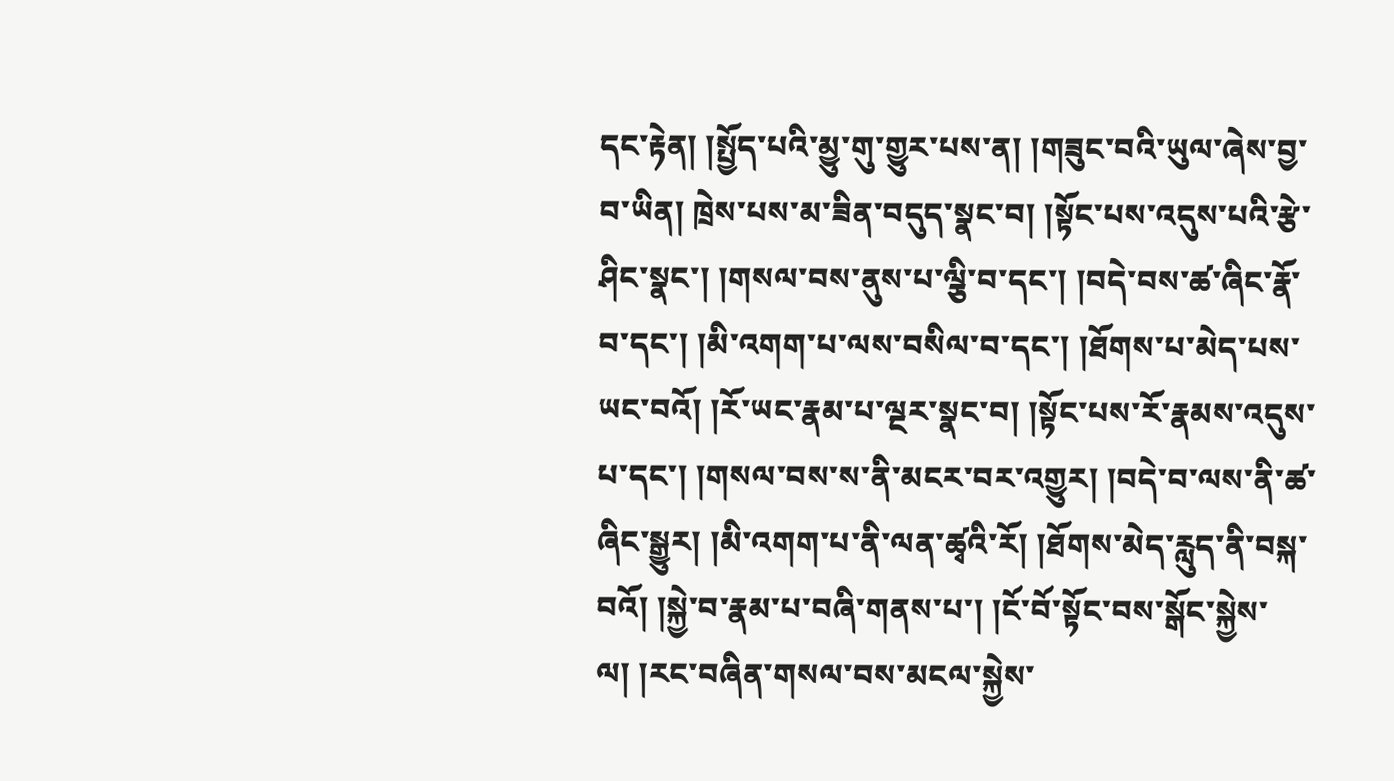དང་རྟེན། །སྤྱོད་པའི་མྱུ་གུ་གྱུར་པས་ན། །གཟུང་བའི་ཡུལ་ཞེས་བྱ་བ་ཡིན། ཁྲེས་པས་མ་ཟིན་བདུད་སྣང་བ། །སྟོང་པས་འདུས་པའི་རྩེ་ཤིང་སྣང་། །གསལ་བས་ནུས་པ་ལྕི་བ་དང་། །བདེ་བས་ཚ་ཞིང་རྣོ་བ་དང་། །མི་འགག་པ་ལས་བསིལ་བ་དང་། །ཐོགས་པ་མེད་པས་ཡང་བའོ། །རོ་ཡང་རྣམ་པ་ལྔར་སྣང་བ། །སྟོང་པས་རོ་རྣམས་འདུས་པ་དང་། །གསལ་བས་ས་ནི་མངར་བར་འགྱུར། །བདེ་བ་ལས་ནི་ཚ་ཞིང་སྒྱུར། །མི་འགག་པ་ནི་ལན་ཚྭའི་རོ། །ཐོགས་མེད་རླུད་ནི་བསྐ་བའོ། །སྐྱེ་བ་རྣམ་པ་བཞི་གནས་པ་། །ངོ་བོ་སྟོང་བས་སྒོང་སྐྱེས་ལ། །རང་བཞིན་གསལ་བས་མངལ་སྐྱེས་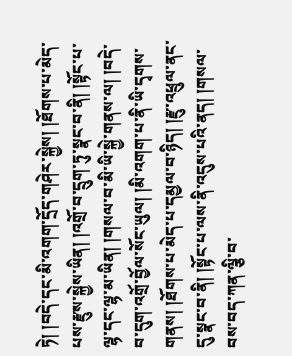ཏེ། །བདེ་དང་མི་འགག་དྲོད་གཤེར་སྐྱེས། །ཐོགས་པ་མེད་པས་རྫུས་སྐྱེས་ཡིན། །འགྲོ་བ་དྲུག་ཏུ་སྣང་བ་ནི། །སྟོང་པ་ལྷ་དང་ལྷ་མ་ཡིན། །གསལ་བ་མི་ཡི་སྐྱེ་གནས་ལ། །བདེ་བ་དུག་འགྲོ་བྱོལ་སོང་ཡུལ། །མི་འགག་པ་ནི་ཡི་དྭགས་གནས། །ཐོགས་པ་མེད་པ་དམྱལ་བ་ཉིད། །རྫུ་འཕྲུལ་ནང་དུ་སྣང་བ་ནི། །སྟོང་པ་ལས་ནི་འདུས་པའི་ནད། །གསལ་བས་བད་ཀན་ལྕི་བ་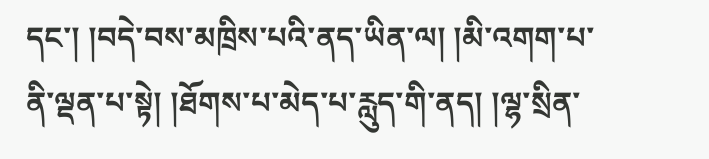དང་། །བདེ་བས་མཁྲིས་པའི་ནད་ཡིན་ལ། །མི་འགག་པ་ནི་ལྡན་པ་སྟེ། །ཐོགས་པ་མེད་པ་རླུད་གི་ནད། །ལྷ་སྲིན་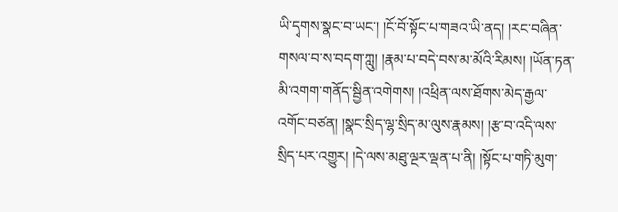ཡི་དྭགས་སྣང་བ་ཡང་། །ངོ་བོ་སྟོང་པ་གཟའ་ཡི་ནད། །རང་བཞིན་གསལ་བ་ས་བདག་ཀླུ། །རྣམ་པ་བདེ་བས་མ་མོའི་རིམས། །ཡོན་ཏན་མི་འགག་གནོད་སྦྱིན་འགེགས། །འཕྲིན་ལས་ཐོགས་མེད་རྒྱལ་འགོང་བཙན། །སྣང་སྲིད་ལྷ་སྲིད་མ་ལུས་རྣམས། །རྩ་བ་འདི་ལས་སྲིད་པར་འགྱུར། །དེ་ལས་མཐུ་ལྔར་ལྡན་པ་ནི། །སྟོང་པ་གཏི་མུག་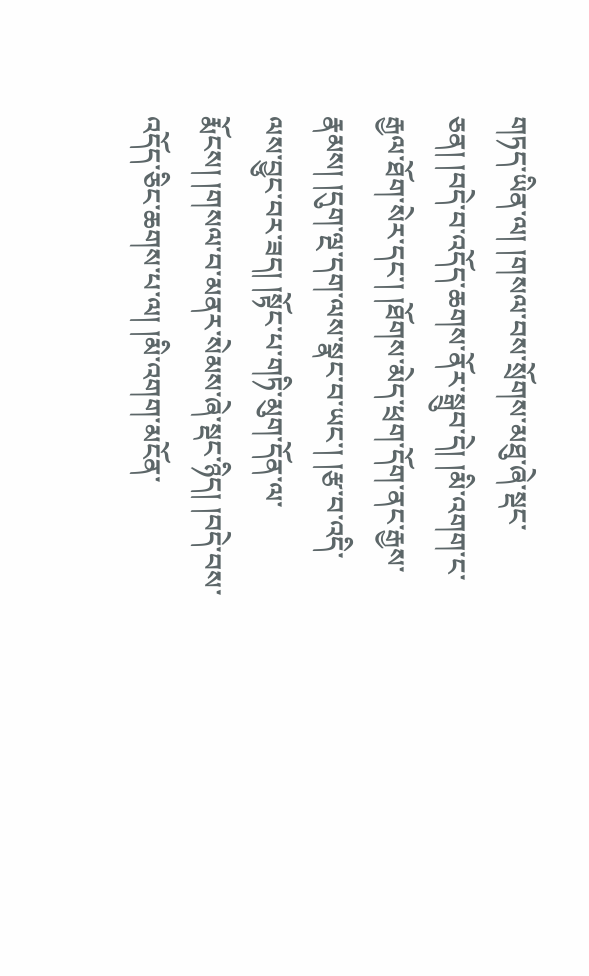གཏད་ཡིན་ལ། །གསལ་བས་སྲོགས་མཐུ་ཞེ་སྡང་ཅན། །བདེ་བ་འདོད་ཆགས་ནོར་སྒྲུབ་དེ། །མི་འགག་ང་རྒྱལ་ཐོག་སེར་དང་། །ཐོགས་མེད་ཕྲག་དོག་ནང་རྒྱས་རྣམས། །དུག་ལྔ་དག་ལས་སྣང་བ་ཡང་། །རྩ་བ་འདི་ལས་བྱུང་བར་ཟད། །སྟོང་པ་གཏི་མུག་དོན་ལ་རྨོངས། །གསལ་བ་མནར་སེམས་ཞེ་སྡང་ཉིད། །བདེ་བས་འདོད་ཅིང་ཆགས་པ་ལ། །མི་འགག་མངོན་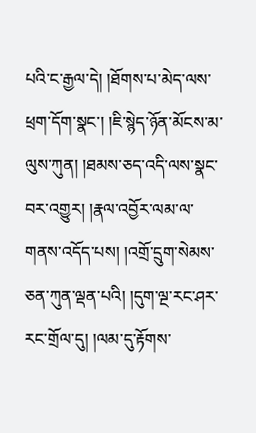པའི་ང་རྒྱལ་དེ། །ཐོགས་པ་མེད་ལས་ཕྲག་དོག་སྣང་། །ཇི་སྙེད་ཉོན་མོངས་མ་ལུས་ཀུན། །ཐམས་ཅད་འདི་ལས་སྣང་བར་འགྱུར། །རྣལ་འབྱོར་ལམ་ལ་གནས་འདོད་པས། །འགྲོ་དྲུག་སེམས་ཅན་ཀུན་ལྡན་པའི། །དུག་ལྔ་རང་ཤར་རང་གྲོལ་དུ། །ལམ་དུ་རྟོགས་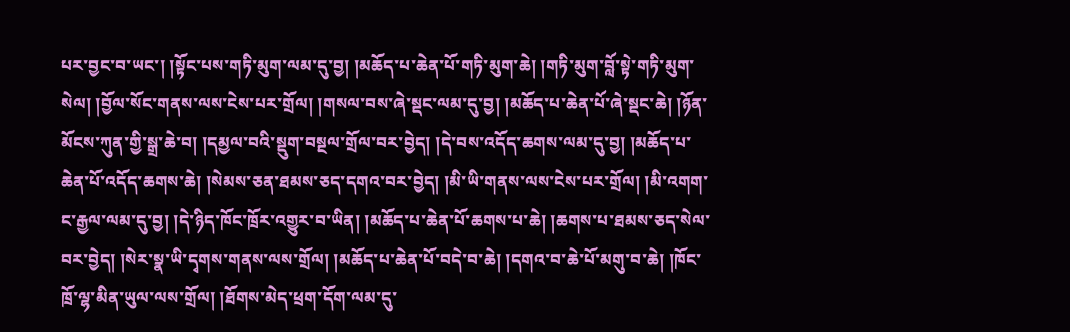པར་བྱང་བ་ཡང་། །སྟོང་པས་གཏི་མུག་ལམ་དུ་བྱ། །མཆོད་པ་ཆེན་པོ་གཏི་མུག་ཆེ། །གཏི་མུག་བློ་སྟེ་གཏི་མུག་སེལ། །བྱོལ་སོང་གནས་ལས་ངེས་པར་གྲོལ། །གསལ་བས་ཞེ་སྡང་ལམ་དུ་བྱ། །མཆོད་པ་ཆེན་པོ་ཞེ་སྡང་ཆེ། །ཉོན་མོངས་ཀུན་གྱི་སྒྲ་ཆེ་བ། །དམྱལ་བའི་སྡུག་བསྔལ་གྲོལ་བར་བྱེད། །དེ་བས་འདོད་ཆགས་ལམ་དུ་བྱ། །མཆོད་པ་ཆེན་པོ་འདོད་ཆགས་ཆེ། །སེམས་ཅན་ཐམས་ཅད་དགའ་བར་བྱེད། །མི་ཡི་གནས་ལས་ངེས་པར་གྲོལ། །མི་འགག་ང་རྒྱལ་ལམ་དུ་བྱ། །དེ་ཉིད་ཁོང་ཁྲོར་འགྱུར་བ་ཡིན། །མཆོད་པ་ཆེན་པོ་ཆགས་པ་ཆེ། །ཆགས་པ་ཐམས་ཅད་སེལ་བར་བྱེད། །སེར་སྣ་ཡི་དྭགས་གནས་ལས་གྲོལ། །མཆོད་པ་ཆེན་པོ་བདེ་བ་ཆེ། །དགའ་བ་ཆེ་པོ་མགུ་བ་ཆེ། །ཁོང་ཁྲོ་ལྷ་མིན་ཡུལ་ལས་གྲོལ། །ཐོགས་མེད་ཕྲག་དོག་ལམ་དུ་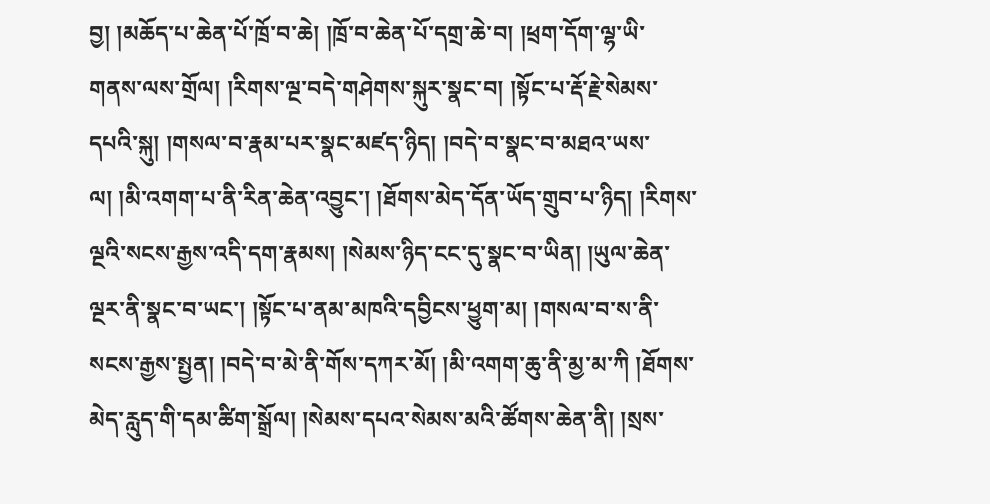བྱ། །མཆོད་པ་ཆེན་པོ་ཁྲོ་བ་ཆེ། །ཁྲོ་བ་ཆེན་པོ་དགྲ་ཆེ་བ། །ཕྲག་དོག་ལྷ་ཡི་གནས་ལས་གྲོལ། །རིགས་ལྔ་བདེ་གཤེགས་སྐུར་སྣང་བ། །སྟོང་པ་རྡོ་རྗེ་སེམས་དཔའི་སྐུ། །གསལ་བ་རྣམ་པར་སྣང་མཛད་ཉིད། །བདེ་བ་སྣང་བ་མཐའ་ཡས་ལ། །མི་འགག་པ་ནི་རིན་ཆེན་འབྱུང་། །ཐོགས་མེད་དོན་ཡོད་གྲུབ་པ་ཉིད། །རིགས་ལྔའི་སངས་རྒྱས་འདི་དག་རྣམས། །སེམས་ཉིད་ངང་དུ་སྣང་བ་ཡིན། །ཡུལ་ཆེན་ལྔར་ནི་སྣང་བ་ཡང་། །སྟོང་པ་ནམ་མཁའི་དབྱིངས་ཕྱུག་མ། །གསལ་བ་ས་ནི་སངས་རྒྱས་སྤྱན། །བདེ་བ་མེ་ནི་གོས་དཀར་མོ། །མི་འགག་ཆུ་ནི་མྱ་མ་ཀི །ཐོགས་མེད་རླུད་གི་དམ་ཚིག་སྒྲོལ། །སེམས་དཔའ་སེམས་མའི་ཚོགས་ཆེན་ནི། །སྲས་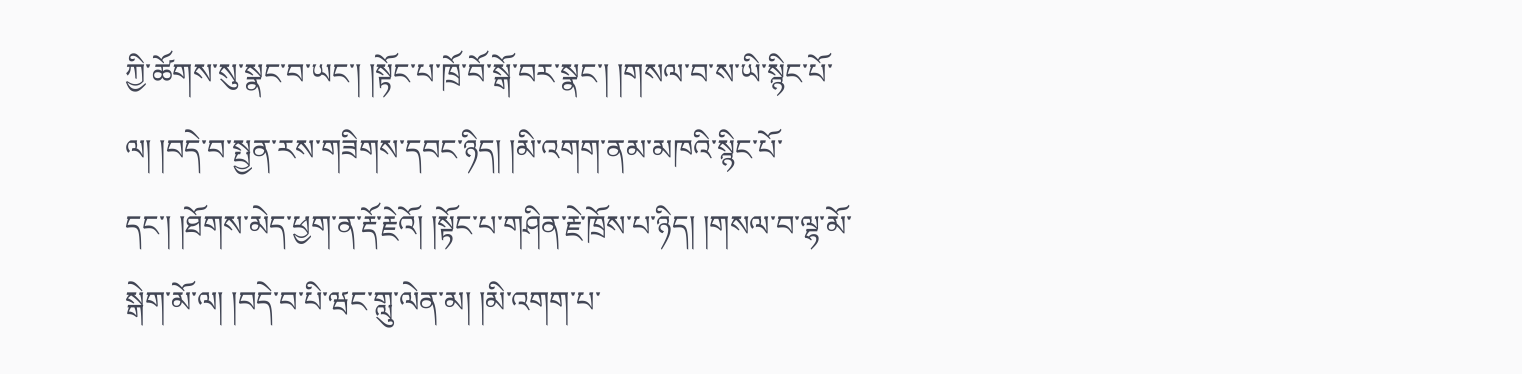ཀྱི་ཚོགས་སུ་སྣང་བ་ཡང་། །སྟོང་པ་ཁྲོ་བོ་སྒོ་བར་སྣང་། །གསལ་བ་ས་ཡི་སྙིང་པོ་ལ། །བདེ་བ་སྤྱན་རས་གཟིགས་དབང་ཉིད། །མི་འགག་ནམ་མཁའི་སྙིང་པོ་དང་། །ཐོགས་མེད་ཕྱག་ན་རྡོ་རྗེའོ། །སྟོང་པ་གཤིན་རྗེ་ཁྲོས་པ་ཉིད། །གསལ་བ་ལྷ་མོ་སྒེག་མོ་ལ། །བདེ་བ་པི་ཝང་གླུ་ལེན་མ། །མི་འགག་པ་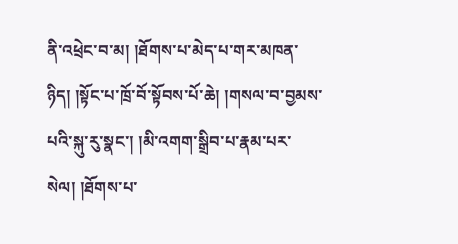ནི་འཕྲེང་བ་མ། །ཐོགས་པ་མེད་པ་གར་མཁན་ཉིད། །སྟོང་པ་ཁྲོ་བོ་སྟོབས་པོ་ཆེ། །གསལ་བ་བྱམས་པའི་སྐུ་རུ་སྣང་། །མི་འགག་སྒྲིབ་པ་རྣམ་པར་སེལ། །ཐོགས་པ་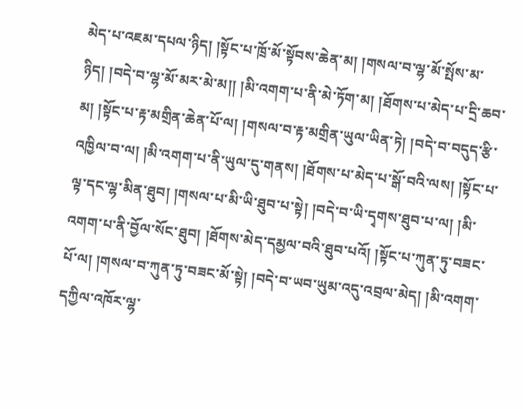མེད་པ་འཇམ་དཔལ་ཉིད། །སྟོང་པ་ཁྲོ་མོ་སྟོབས་ཆེན་མ། །གསལ་བ་ལྷ་མོ་སྤོས་མ་ཉིད། །བདེ་བ་ལྷ་མོ་མར་མེ་མ།། །མི་འགག་པ་ནི་མེ་ཏོག་མ། །ཐོགས་པ་མེད་པ་དྲི་ཆབ་མ། །སྟོང་པ་རྟ་མགྲིན་ཆེན་པོ་ལ། །གསལ་བ་རྟ་མགྲིན་ཡུལ་ཡིན་ཏེ། །བདེ་བ་བདུད་རྩི་འཁྱིལ་བ་ལ། །མི་འགག་པ་ནི་ཡུལ་དུ་གནས། །ཐོགས་པ་མེད་པ་སྒོ་བའི་ལས། །སྟོང་པ་ལྟ་དང་ལྷ་མིན་ཐུབ། །གསལ་པ་མི་ཡི་ཐུབ་པ་སྟེ། །བདེ་བ་ཡི་དྭགས་ཐུབ་པ་ལ། །མི་འགག་པ་ནི་བྱོལ་སོང་ཐུབ། །ཐོགས་མེད་དམྱལ་བའི་ཐུབ་པའོ། །སྟོང་པ་ཀུན་ཏུ་བཟང་པོ་ལ། །གསལ་བ་ཀུན་ཏུ་བཟང་མོ་སྟེ། །བདེ་བ་ཡབ་ཡུམ་འདུ་འབྲལ་མེད། །མི་འགག་དཀྱིལ་འཁོར་ལྷ་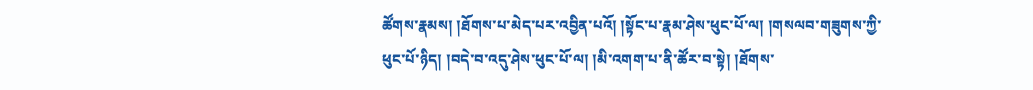ཚོགས་རྣམས། །ཐོགས་པ་མེད་པར་འབྱིན་པའོ། །སྟོང་པ་རྣམ་ཤེས་ཕུང་པོ་ལ། །གསལབ་གཟུགས་ཀྱི་ཕུང་པོ་ཉིད། །བདེ་བ་འདུ་ཤེས་ཕུང་པོ་ལ། །མི་འགག་པ་ནི་ཚོར་བ་སྟེ། །ཐོགས་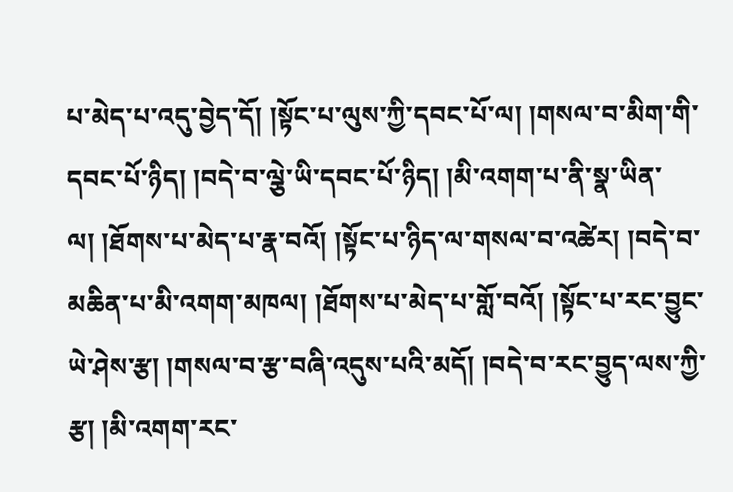པ་མེད་པ་འདུ་བྱེད་དོ། །སྟོང་པ་ལུས་ཀྱི་དབང་པོ་ལ། །གསལ་བ་མིག་གི་དབང་པོ་ཉིད། །བདེ་བ་ལྕེ་ཡི་དབང་པོ་ཉིད། །མི་འགག་པ་ནི་སྣ་ཡིན་ལ། །ཐོགས་པ་མེད་པ་རྣ་བའོ། །སྟོང་པ་ཉིད་ལ་གསལ་བ་འཚེར། །བདེ་བ་མཆིན་པ་མི་འགག་མཁལ། །ཐོགས་པ་མེད་པ་གློ་བའོ། །སྟོང་པ་རང་བྱུང་ཡེ་ཤེས་རྩ། །གསལ་བ་རྩ་བཞི་འདུས་པའི་མདོ། །བདེ་བ་རང་བྱུད་ལས་ཀྱི་རྩ། །མི་འགག་རང་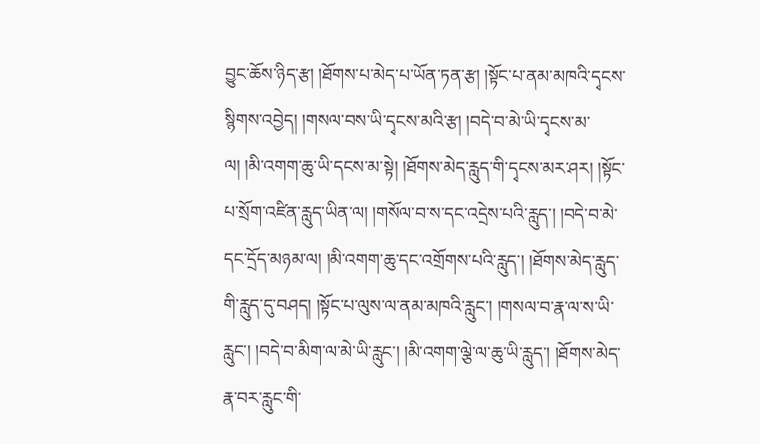བྱུང་ཆོས་ཉིད་རྩ། །ཐོགས་པ་མེད་པ་ཡོན་ཏན་རྩ། །སྟོང་པ་ནམ་མཁའི་དྭངས་སྙིགས་འབྱེད། །གསལ་བས་ཡི་དྭངས་མའི་རྩ། །བདེ་བ་མེ་ཡི་དྭངས་མ་ལ། །མི་འགག་ཆུ་ཡི་དངས་མ་སྟེ། །ཐོགས་མེད་རླུད་གི་དྭངས་མར་ཤར། །སྟོང་པ་སྲོག་འཛིན་རླུད་ཡིན་ལ། །གསོལ་བ་ས་དང་འདྲེས་པའི་རླུད་། །བདེ་བ་མེ་དང་དྲོད་མཉམ་ལ། །མི་འགག་ཆུ་དང་འགྲོགས་པའི་རླུད་། །ཐོགས་མེད་རླུད་གི་རླུད་དུ་བཤད། །སྟོང་པ་ལུས་ལ་ནམ་མཁའི་རླུང་། །གསལ་བ་རྣ་ལ་ས་ཡི་རླུང་། །བདེ་བ་མིག་ལ་མེ་ཡི་རླུང་། །མི་འགག་ལྕེ་ལ་ཆུ་ཡི་རླུད་། །ཐོགས་མེད་རྣ་བར་རླུང་གི་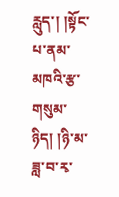རླུད་། །སྟོང་པ་ནམ་མཁའི་རྩ་གསུམ་ཉིད། །ཉི་མ་ཟླ་བ་རྭ་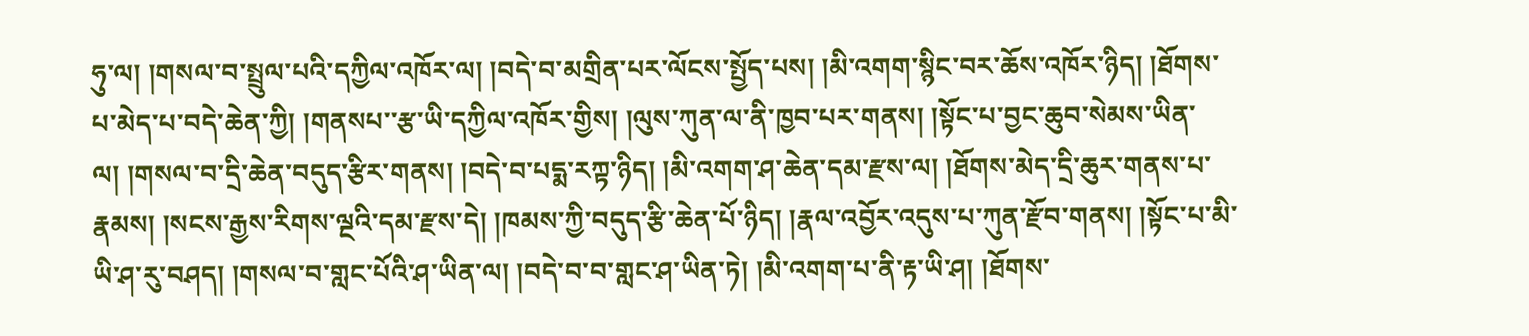ཧུ་ལ། །གསལ་བ་སྤྲུལ་པའི་དཀྱིལ་འཁོར་ལ། །བདེ་བ་མགྲིན་པར་ལོངས་སྤྱོད་པས། །མི་འགག་སྙིང་བར་ཆོས་འཁོར་ཉིད། །ཐོགས་པ་མེད་པ་བདེ་ཆེན་ཀྱི། །གནསཔ་་རྩ་ཡི་དཀྱིལ་འཁོར་གྱིས། །ལུས་ཀུན་ལ་ནི་ཁྱབ་པར་གནས། །སྟོང་པ་བྱང་ཆུབ་སེམས་ཡིན་ལ། །གསལ་བ་དྲི་ཆེན་བདུད་རྩིར་གནས། །བདེ་བ་པདྨ་རཀྟ་ཉིད། །མི་འགག་ཤ་ཆེན་དམ་རྫས་ལ། །ཐོགས་མེད་དྲི་ཆུར་གནས་པ་རྣམས། །སངས་རྒྱས་རིགས་ལྔའི་དམ་རྫས་དེ། །ཁམས་ཀྱི་བདུད་རྩི་ཆེན་པོ་ཉིད། །རྣལ་འབྱོར་འདུས་པ་ཀུན་རྫོབ་གནས། །སྟོང་པ་མི་ཡི་ཤ་རུ་བཤད། །གསལ་བ་གླང་པོའི་ཤ་ཡིན་ལ། །བདེ་བ་བ་གླང་ཤ་ཡིན་ཏེ། །མི་འགག་པ་ནི་རྟ་ཡི་ཤ། །ཐོགས་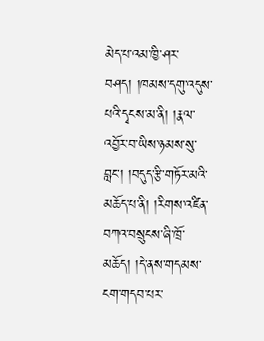མེད་པ་འམ་ཁྱི་ཤར་བཤད། །ཁམས་དགུ་འདུས་པའི་དྭངས་མ་ནི། །རྣལ་འབྱོར་བ་ཡིས་ཉམས་སུ་བླང་། །བདུད་རྩི་གཏོར་མའི་མཆོད་པ་ནི། །རིགས་འཛིན་བཀའ་བསྲུངས་ཞི་ཁྲོ་མཆོད། །དེ་ནས་གདམས་ངག་གདབ་པར་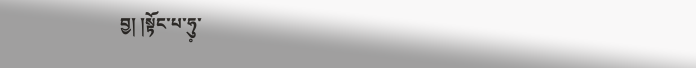བྱ། །སྟོང་པ་ཧུ༷་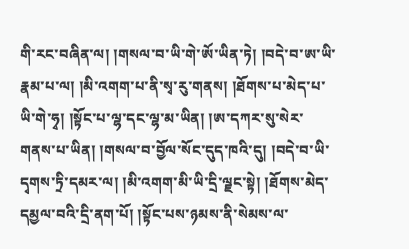གི་རང་བཞིན་ལ། །གསལ་བ་ཡི་གེ་ཨོ་ཡིན་ཏེ། །བདེ་བ་ཨ་ཡི་རྣམ་པ་ལ། །མི་འགག་པ་ནི་སྭ་རུ་གནས། །ཐོགས་པ་མེད་པ་ཡི་གེ་ཧྭ། །སྟོང་པ་ལྷ་དང་ལྷ་མ་ཡིན། །ཨ་དཀར་སུ་སེར་གནས་པ་ཡིན། །གསལ་བ་བྱོལ་སོང་དུད་ཁའི་དུ། །བདེ་བ་ཡི་དྭགས་ཏྲི་དམར་ལ། །མི་འགག་མི་ཡི་དྲི་ལྗང་སྟེ། །ཐོགས་མེད་དམྱལ་བའི་དྲི་ནག་པོ། །སྟོང་པས་ཉམས་ནི་སེམས་ལ་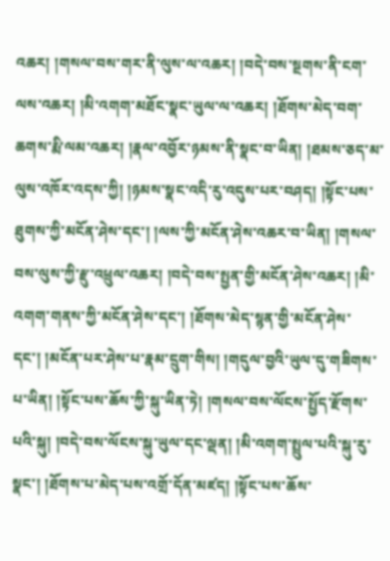འཆར། །གསལ་བས་གར་ནི་ལུས་ལ་འཆར། །བདེ་བས་སྔགས་ནི་ངག་ལས་འཆར། །མི་འགག་མཐོང་སྣང་ཡུལ་ལ་འཆར། །ཐོགས་མེད་བག་ཆགས་རྨི་ལམ་འཆར། །རྣལ་འབྱོར་ཉམས་ནི་སྣང་བ་ཡིན། །ཐམས་ཅད་མ་ལུས་འཁོར་འདས་ཀྱི། །ཉམས་སྣང་འདི་རུ་འདུས་པར་བཤད། །སྟོང་པས་ཐུགས་ཀྱི་མངོན་ཤེས་དང་། །ལས་ཀྱི་མངོན་ཤེས་འཆར་བ་ཡིན། །གསལ་བས་ལུས་ཀྱི་རྫུ་འཕྲུལ་འཆར། །བདེ་བས་སྤྱན་གྱི་མངོན་ཤེས་འཆར། །མི་འགག་གནས་ཀྱི་མངོན་ཤེས་དང་། །ཐོགས་མེད་སྙན་གྱི་མངོན་ཤེས་དང་། །མངོན་པར་ཤེས་པ་རྣམ་དྲུག་གིས། །གདུལ་བྱའི་ཡུལ་དུ་གཟིགས་པ་ཡིན། །སྟོང་པས་ཆོས་ཀྱི་སྐུ་ཡིན་ཏེ། །གསལ་བས་ལོངས་སྤྱོད་རྫོགས་པའི་སྐུ། །བདེ་བས་ལོངས་སྐུ་ཡུལ་དང་ལྡན། །མི་འགག་སྤྲུལ་པའི་སྐུ་རུ་སྣང་། །ཐོགས་པ་མེད་པས་འགྲོ་དོན་མཛད། །སྟོང་པས་ཆོས་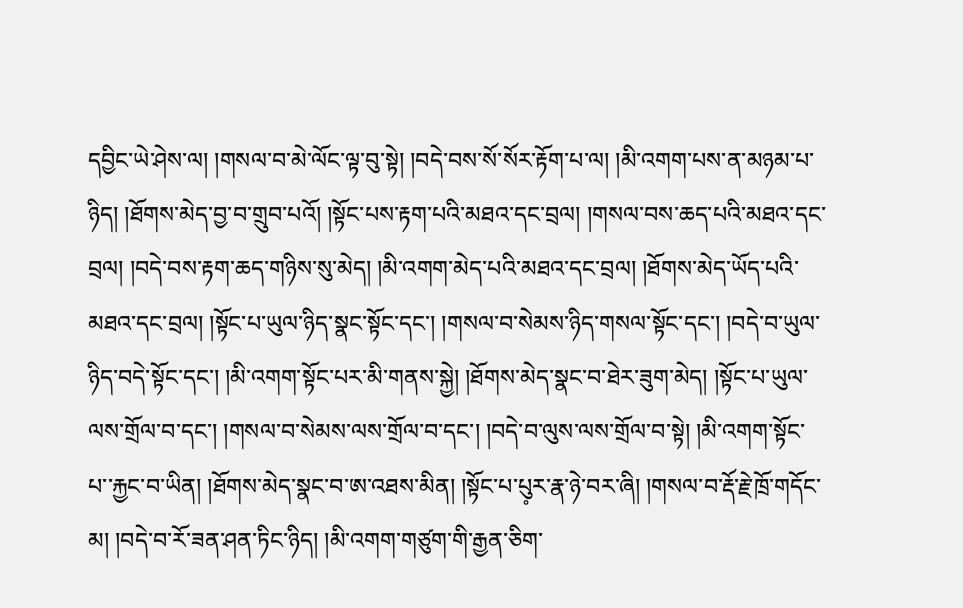དབྱིང་ཡེ་ཤེས་ལ། །གསལ་བ་མེ་ལོང་ལྟ་བུ་སྟེ། །བདེ་བས་སོ་སོར་རྟོག་པ་ལ། །མི་འགག་པས་ན་མཉམ་པ་ཉིད། །ཐོགས་མེད་བྱ་བ་གྲུབ་པའོ། །སྟོང་པས་རྟག་པའི་མཐའ་དང་བྲལ། །གསལ་བས་ཆད་པའི་མཐའ་དང་བྲལ། །བདེ་བས་རྟག་ཆད་གཉིས་སུ་མེད། །མི་འགག་མེད་པའི་མཐའ་དང་བྲལ། །ཐོགས་མེད་ཡོད་པའི་མཐའ་དང་བྲལ། །སྟོང་པ་ཡུལ་ཉིད་སྣང་སྟོང་དང་། །གསལ་བ་སེམས་ཉིད་གསལ་སྟོང་དང་། །བདེ་བ་ཡུལ་ཉིད་བདེ་སྟོང་དང་། །མི་འགག་སྟོང་པར་མི་གནས་སྐྱེ། །ཐོགས་མེད་སྣང་བ་ཐེར་ཟུག་མེད། །སྟོང་པ་ཡུལ་ལས་གྲོལ་བ་དང་། །གསལ་བ་སེམས་ལས་གྲོལ་བ་དང་། །བདེ་བ་ལུས་ལས་གྲོལ་བ་སྟེ། །མི་འགག་སྟོང་པ་་རྐྱང་བ་ཡིན། །ཐོགས་མེད་སྣང་བ་ཨ་འཐས་མིན། །སྟོང་པ་པུ༷ར་རྣ་ཉེ་བར་ཞི། །གསལ་བ་རྡོ་རྗེ་ཁྲོ་གདོང་མ། །བདེ་བ་རོ་ཟན་ཤན་ཏིང་ཉིད། །མི་འགག་གཙུག་གི་རྒྱན་ཅིག་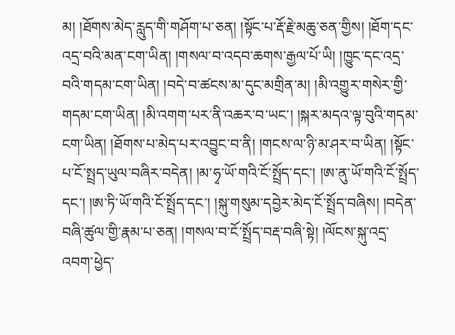མ། །ཐོགས་མེད་རླུད་གི་གཤོག་པ་ཅན། །སྟོང་པ་རྡོ་རྗེ་མཆུ་ཅན་གྱིས། །ཐོག་དང་འདྲ་བའི་མན་ངག་ཡིན། །གསལ་བ་འདབ་ཆགས་རྒྱལ་པོ་ཡི། །ཁྱུང་དང་འདྲ་བའི་གདམ་ངག་ཡིན། །བདེ་བ་ཚངས་མ་དུང་མགྲིན་མ། །མི་འགྱུར་གསེར་གྱི་གདམ་ངག་ཡིན། །མི་འགག་པར་ནི་འཆར་བ་ཡང་། །སྐར་མདའ་ལྟ་བུའི་གདམ་ངག་ཡིན། །ཐོགས་པ་མེད་པར་འབྱུང་བ་ནི། །གངས་ལ་ཉི་མ་ཤར་བ་ཡིན། །སྟོང་པ་ངོ་སྤྲད་ཡུལ་བཞིར་བདེན། །མ་ཧྭ་ཡོ་གའི་ངོ་སྤྲོད་དང་། །ཨ་ནུ་ཡོ་གའི་ངོ་སྤྲོད་དང་། །ཨ་ཏི་ཡོ་གའི་ངོ་སྤྲོད་དང་། །སྐུ་གསུམ་དབྱེར་མེད་ངོ་སྤྲོད་བཞིས། །བདེན་བཞི་ཚུལ་གྱི་རྣམ་པ་ཅན། །གསལ་བ་ངོ་སྤྲོད་བརྡ་བཞི་སྟེ། །ལོངས་སྐུ་འདྲ་འབག་ཕྱེད་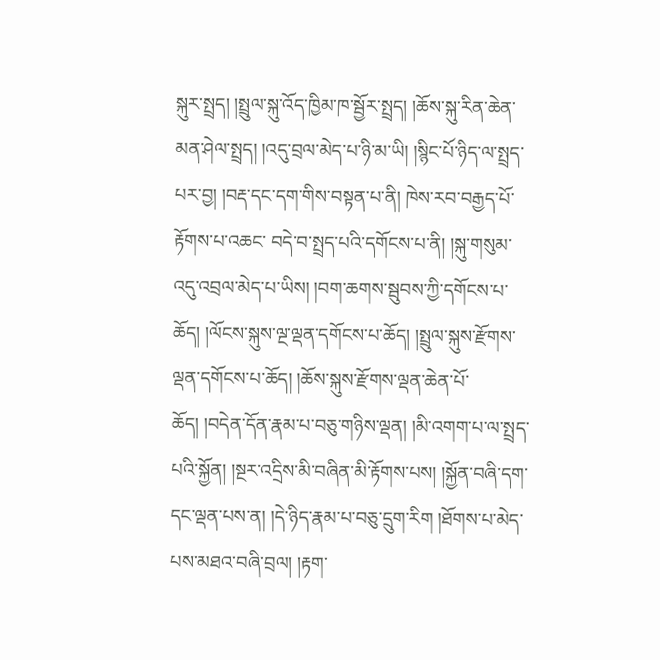སྐུར་སྤྲད། །སྤྲུལ་སྐུ་འོད་ཁྱིམ་ཁ་སྦྱོར་སྤྲད། །ཆོས་སྐུ་རིན་ཆེན་མན་ཤེལ་སྤྲད། །འདུ་བྲལ་མེད་པ་ཉི་མ་ཡི། །སྙིང་པོ་ཉིད་ལ་སྤྲད་པར་བྱ། །བརྡ་དང་དག་གིས་བསྟན་པ་ནི། ཁེས་རབ་བརྒྱད་པོ་རྟོགས་པ་འཆང་ བདེ་བ་སྤྲད་པའི་དགོངས་པ་ནི། །སྐུ་གསུམ་འདུ་འབྲལ་མེད་པ་ཡིས། །བག་ཆགས་སྦུབས་ཀྱི་དགོངས་པ་ཆོད། །ལོངས་སྐུས་ལྔ་ལྡན་དགོངས་པ་ཆོད། །སྤྲུལ་སྐུས་རྫོགས་ལྡན་དགོངས་པ་ཆོད། །ཆོས་སྐུས་རྫོགས་ལྡན་ཆེན་པོ་ཆོད། །བདེན་དོན་རྣམ་པ་བཅུ་གཉིས་ལྡན། །མི་འགག་པ་ལ་སྤྲད་པའི་སྐྱོན། །སྔར་འདྲིས་མི་བཞིན་མི་རྟོགས་པས། །སྐྱོན་བཞི་དག་དང་ལྡན་པས་ན། །དེ་ཉིད་རྣམ་པ་བཅུ་དྲུག་རིག །ཐོགས་པ་མེད་པས་མཐའ་བཞི་བྲལ། །རྟག་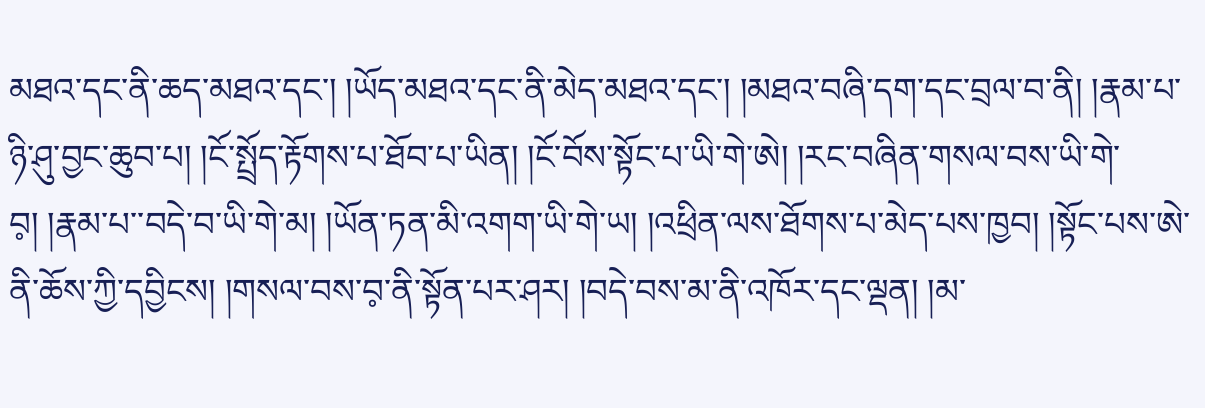མཐའ་དང་ནི་ཆད་མཐའ་དང་། །ཡོད་མཐའ་དང་ནི་མེད་མཐའ་དང་། །མཐའ་བཞི་དག་དང་བྲལ་བ་ནི། །རྣམ་པ་ཉི་ཤུ་བྱང་ཆུབ་པ། །ངོ་སྤྲོད་རྟོགས་པ་ཐོབ་པ་ཡིན། །ངོ་བོས་སྟོང་པ་ཡི་གེ་ཨེ། །རང་བཞིན་གསལ་བས་ཡི་གེ་བ༷། །རྣམ་པ་་བདེ་བ་ཡི་གེ་མ། །ཡོན་ཏན་མི་འགག་ཡི་གེ་ཡ། །འཕྲིན་ལས་ཐོགས་པ་མེད་པས་ཁྱབ། །སྟོང་པས་ཨེ་ནི་ཆོས་ཀྱི་དབྱིངས། །གསལ་བས་བ༷་ནི་སྟོན་པར་ཤར། །བདེ་བས་མ་ནི་འཁོར་དང་ལྡན། །མ་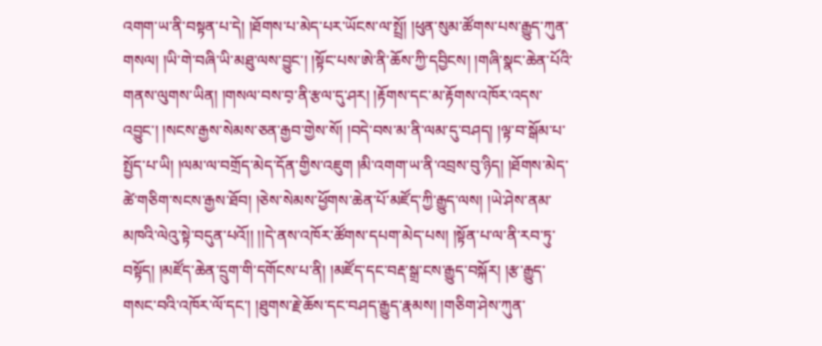འགག་ཡ་ནི་བསྟན་པ་དེ། །ཐོགས་པ་མེད་པར་ཡོངས་ལ་སྤྲོ། །ཕུན་སུམ་ཚོགས་པས་རྒྱུད་ཀུན་གསལ། །ཡི་གེ་བཞི་ཡི་མཐུ་ལས་བྱུང་། །སྟོང་པས་ཨེ་ནི་ཆོས་ཀྱི་དབྱིངས། །གཞི་སྣང་ཆེན་པོའི་གནས་ལུགས་ཡིན། །གསལ་བས་བ༷་ནི་རྩལ་དུ་ཤར། །རྟོགས་དང་མ་རྟོགས་འཁོར་འདས་འབྱུང་། །སངས་རྒྱས་སེམས་ཅན་རྒྱབ་གྱེས་སོ། །བདེ་བས་མ་ནི་ལམ་དུ་བཤད། །ལྟ་བ་སྒོམ་པ་སྤྱོད་པ་ཡི། །ལམ་ལ་བགྲོད་མེད་དོན་གྱིས་འཇུག །མི་འགག་ཡ་ནི་འབྲས་བུ་ཉིད། །ཐོགས་མེད་ཚེ་གཅིག་སངས་རྒྱས་ཐོབ། །ཅེས་སེམས་ཕྱོགས་ཆེན་པོ་མཛོད་ཀྱི་རྒྱུད་ལས། །ཡེ་ཤེས་ནམ་མཁའི་ལེའུ་སྟེ་བདུན་པའོ།། །།དེ་ནས་འཁོར་ཚོགས་དཔག་མེད་པས། །སྟོན་པ་ལ་ནི་རབ་ཏུ་བསྟོད། །མཛོད་ཆེན་དྲུག་གི་དགོངས་པ་ནི། །མཛོད་དང་བརྡ་སྒྲ་ངས་རྒྱུད་བསྐོར། །རྩ་རྒྱུད་གསང་བའི་འཁོར་ལོ་དང་། །ཐུགས་རྗེ་ཆོས་དང་བཤད་རྒྱུད་རྣམས། །གཅིག་ཤེས་ཀུན་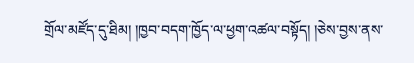གྲོལ་མཛོད་དུ་ཐིམ། །ཁྱབ་བདག་ཁྱོད་ལ་ཕྱག་འཚལ་བསྟོད། །ཅེས་བྱས་ནས་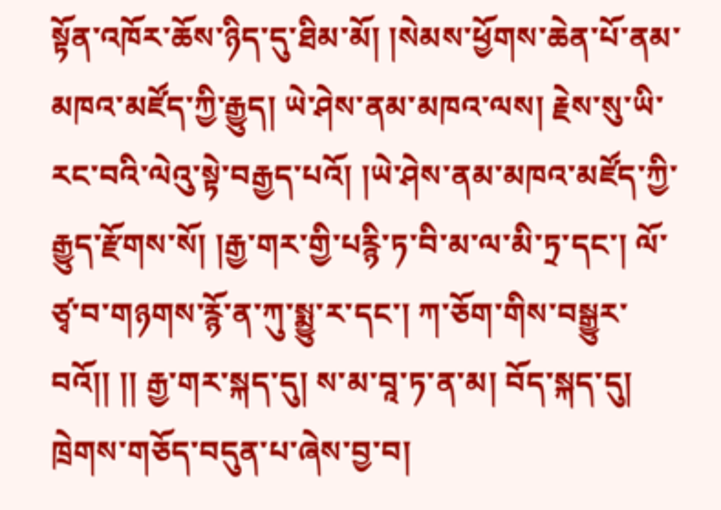སྟོན་འཁོར་ཆོས་ཉིད་དུ་ཐིམ་མོ། །སེམས་ཕྱོགས་ཆེན་པོ་ནམ་མཁའ་མཛོད་ཀྱི་རྒྱུད། ཡེ་ཤེས་ནམ་མཁའ་ལས། རྗེས་སུ་ཡི་རང་བའི་ལེའུ་སྟེ་བརྒྱད་པའོ། །ཡེ་ཤེས་ནམ་མཁའ་མཛོད་ཀྱི་རྒྱུད་རྫོགས་སོ། །རྒྱ་གར་གྱི་པརྙི་ཏ་བི་མ་ལ་མི་ཏྲ་དང་། ལོ་ཙྭ་བ་གཉགས་རྙོ་ན་ཀུ་སྨྱུ་ར་དང་། ཀ་ཅོག་གིས་བསྒྱུར་བའོ།། །། རྒྱ་གར་སྐད་དུ། ས་མ་བཱ་ཏ་ན་མ། བོད་སྐད་དུ། ཁྲེགས་གཅོད་བདུན་པ་ཞེས་བྱ་བ།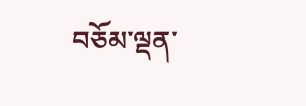བཅོམ་ལྡན་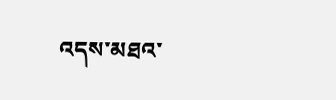འདས་མཐའ་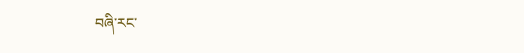བཞི་རང་